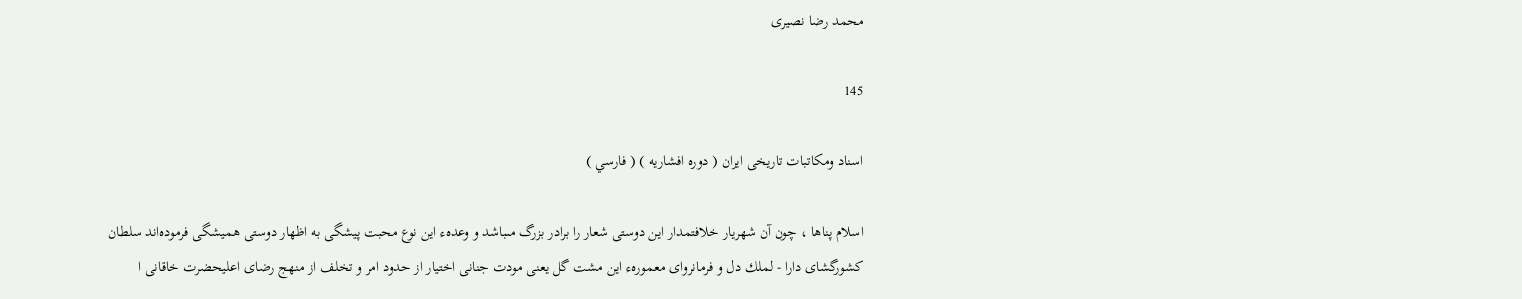محمد رضا نصيرى

145

اسناد ومكاتبات تاريخى ايران ( دوره افشاريه ) ( فارسي )

اسلام پناها ، چون آن شهريار خلافتمدار اين دوستى شعار را برادر بزرگ مىباشد و وعدهء اين نوع محبت پيشگى به اظهار دوستى هميشگى فرموده‌اند سلطان كشورگشاى دارا - لملك دل و فرمانرواى معمورهء اين مشت گل يعنى مودت جنانى اختيار از حدود امر و تخلف از منهج رضاى اعليحضرت خاقانى ا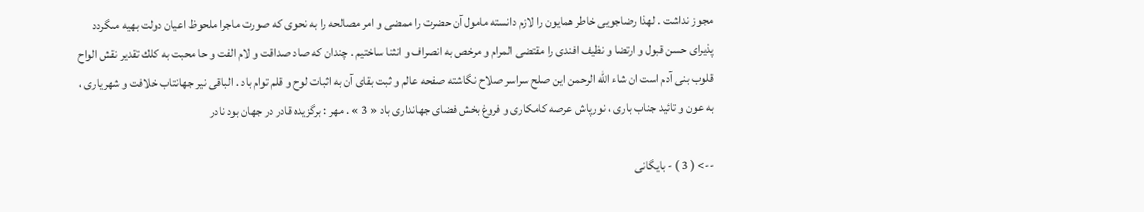مجوز نداشت . لهذا رضاجويى خاطر همايون را لازم دانسته مامول آن حضرت را ممضى و امر مصالحه را به نحوى كه صورت ماجرا ملحوظ اعيان دولت بهيه مىگردد پذيراى حسن قبول و ارتضا و نظيف افندى را مقتضى المرام و مرخص به انصراف و انثنا ساختيم . چندان كه صاد صداقت و لام الفت و حا محبت به كلك تقدير نقش الواح قلوب بنى آدم است ان شاء الله الرحمن اين صلح سراسر صلاح نگاشته صفحه عالم و ثبت بقاى آن به اثبات لوح و قلم توام باد . الباقى نير جهانتاب خلافت و شهريارى ، به عون و تائيد جناب بارى ، نورپاش عرصه كامكارى و فروغ بخش فضاى جهاندارى باد « 3 » . مهر : برگزيده قادر در جهان بود نادر

--> ( 3 ) - بايگانى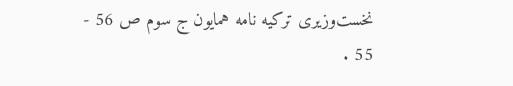نخست‌وزيرى تركيه نامه همايون ج سوم ص 56 - 55 .